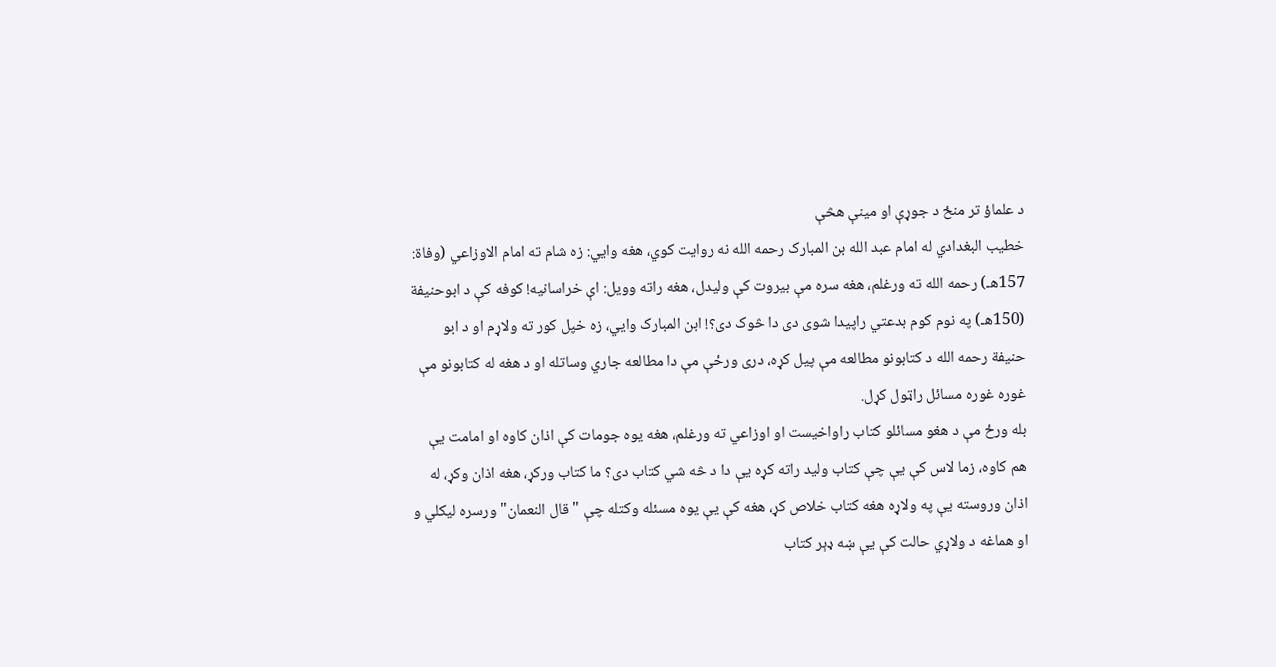د علماؤ تر منځ د جوړې او مینې هڅې
خطیب البغدادي له امام عبد الله بن المبارک رحمه الله نه روایت کوي، هغه وایي: زه شام ته امام الاوزاعي (وفاة: 157هـ) رحمه الله ته ورغلم، هغه سره مې بیروت کې ولیدل، هغه راته وویل: اې خراسانیه! کوفه کې د ابوحنیفة (150هـ) په نوم کوم بدعتي راپیدا شوی دی دا څوک دی؟! ابن المبارک وایي، زه خپل کور ته ولاړم او د ابو حنیفة رحمه الله د کتابونو مطالعه مې پیل کړه، دری ورځې مې دا مطالعه جاري وساتله او د هغه له کتابونو مې غوره غوره مسائل راټول کړل.
بله ورځ مې د هغو مسائلو کتاب راواخیست او اوزاعي ته ورغلم، هغه یوه جومات کې اذان کاوه او امامت یې هم کاوه، زما لاس کې یې چې کتاب ولید راته کړه یې دا د څه شي کتاب دی؟ ما کتاب ورکړ، هغه اذان وکړ، له اذان وروسته یې په ولاړه هغه کتاب خلاص کړ، هغه کې یې یوه مسئله وکتله چې "قال النعمان" ورسره لیکلي و او هماغه د ولاړي حالت کې یې ښه ډېر کتاب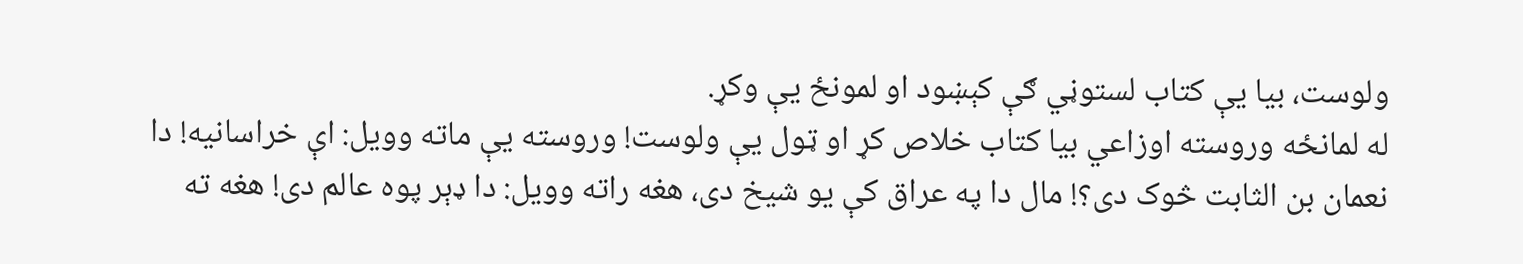ولوست، بیا یې کتاب لستوڼي ګې کېښود او لمونځ یې وکړ.
له لمانځه وروسته اوزاعي بیا کتاب خلاص کړ او ټول یې ولوست! وروسته یې ماته وویل: اې خراسانیه! دا نعمان بن الثابت څوک دی؟! مال دا په عراق کې یو شیخ دی، هغه راته وویل: دا ډېر پوه عالم دی! هغه ته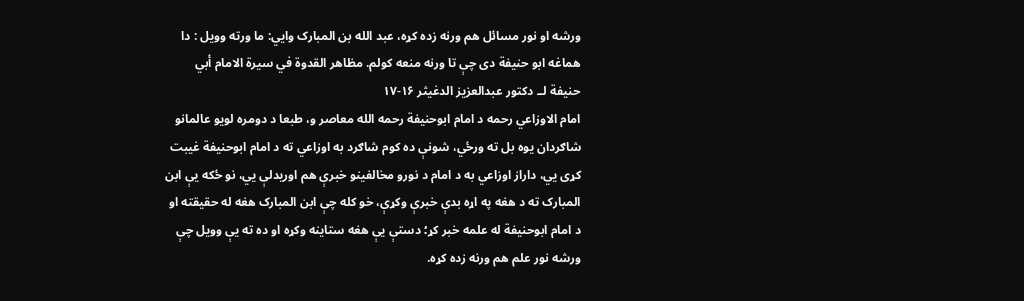ورشه او نور مسائل هم ورنه زده کړه، عبد الله بن المبارک وایي: ما ورته وویل : دا هماغه ابو حنیفة دی چې تا ورنه منعه کولم. مظاهر القدوة في سیرة الامام أبي حنیفة لــ دکتور عبدالعزیز الدغیثر ۱۶-۱۷
امام الاوزاعي رحمه د امام ابوحنیفة رحمه الله معاصر و، طبعا د دومره لویو عالمانو شاګردان یوه بل ته ورځي، شونې ده کوم شاګرد به اوزاعي ته د امام ابوحنیفة غیبت کړی یي، داراز اوزاعي به د امام د نورو مخالفینو خبرې هم اوریدلې یي، نو ځکه یې ابن المبارک ته د هغه په اړه بدې خبرې وکړې، خو کله چې ابن المبارک هغه له حقیقته او د امام ابوحنیفة له علمه خبر کړ؛ دستې یې هغه ستاینه وکړه او ده ته یې وویل چې ورشه نور علم هم ورنه زده کړه.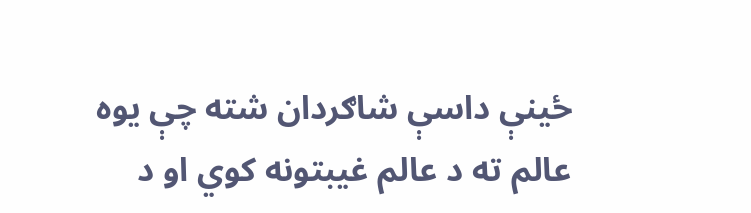ځینې داسې شاګردان شته چې یوه عالم ته د عالم غیبتونه کوي او د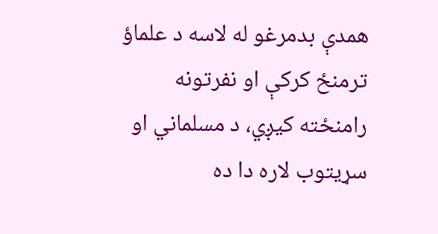همدې بدمرغو له لاسه د علماؤ ترمنځ کرکې او نفرتونه رامنځته کیږي، د مسلماني او سړیتوب لاره دا ده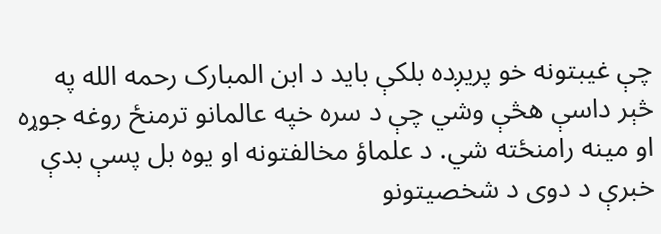چې غیبتونه خو پریږده بلکې باید د ابن المبارک رحمه الله په څېر داسې هڅې وشي چې د سره خپه عالمانو ترمنځ روغه جوړه او مینه رامنځته شي. د علماؤ مخالفتونه او یوه بل پسې بدې خبرې د دوی د شخصیتونو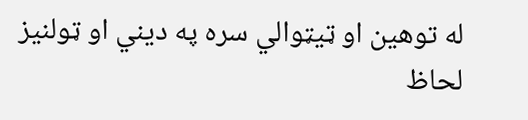له توهین او ټیټوالي سره په دیني او ټولنیز لحاظ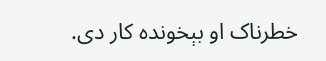خطرناک او بېخونده کار دی.